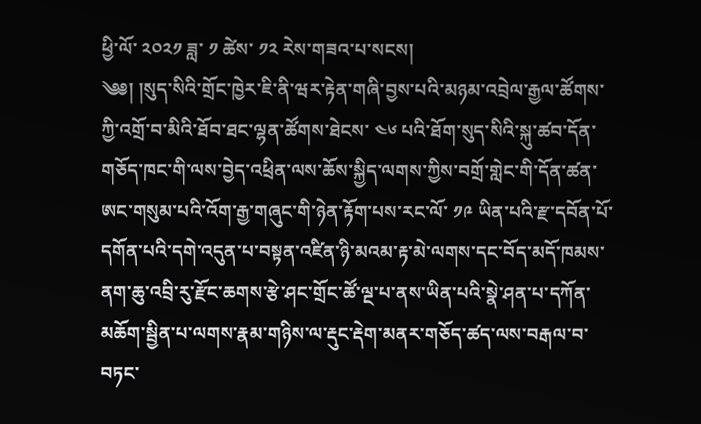ཕྱི་ལོ་ ༢༠༢༡ ཟླ་ ༡ ཚེས་ ༡༢ རེས་གཟའ་པ་སངས།
༄༅། །སུད་སིའི་གྲོང་ཁྱེར་ཇི་ནི་ཝར་རྟེན་གཞི་བྱས་པའི་མཉམ་འབྲེལ་རྒྱལ་ཚོགས་ཀྱི་འགྲོ་བ་མིའི་ཐོབ་ཐང་ལྷན་ཚོགས་ཐེངས་ ༤༦ པའི་ཐོག་སུད་སིའི་སྐུ་ཚབ་དོན་གཅོད་ཁང་གི་ལས་བྱེད་འཕྲིན་ལས་ཆོས་སྐྱིད་ལགས་ཀྱིས་བགྲོ་གླེང་གི་དོན་ཚན་ཨང་གསུམ་པའི་འོག་རྒྱ་གཞུང་གི་ཉེན་རྟོག་པས་རང་ལོ་ ༡༩ ཡིན་པའི་རྫ་དབོན་པོ་དགོན་པའི་དགེ་འདུན་པ་བསྟན་འཛིན་ཉི་མའམ་རྟ་མེ་ལགས་དང་བོད་མདོ་ཁམས་ནག་ཆུ་འབྲི་རུ་རྫོང་ཆགས་རྩེ་ཤང་གྲོང་ཚོ་ལྔ་པ་ནས་ཡིན་པའི་སྣེ་ཤན་པ་དཀོན་མཆོག་སྦྱིན་པ་ལགས་རྣམ་གཉིས་ལ་རྡུང་རྡེག་མནར་གཅོད་ཚད་ལས་བརྒལ་བ་བཏང་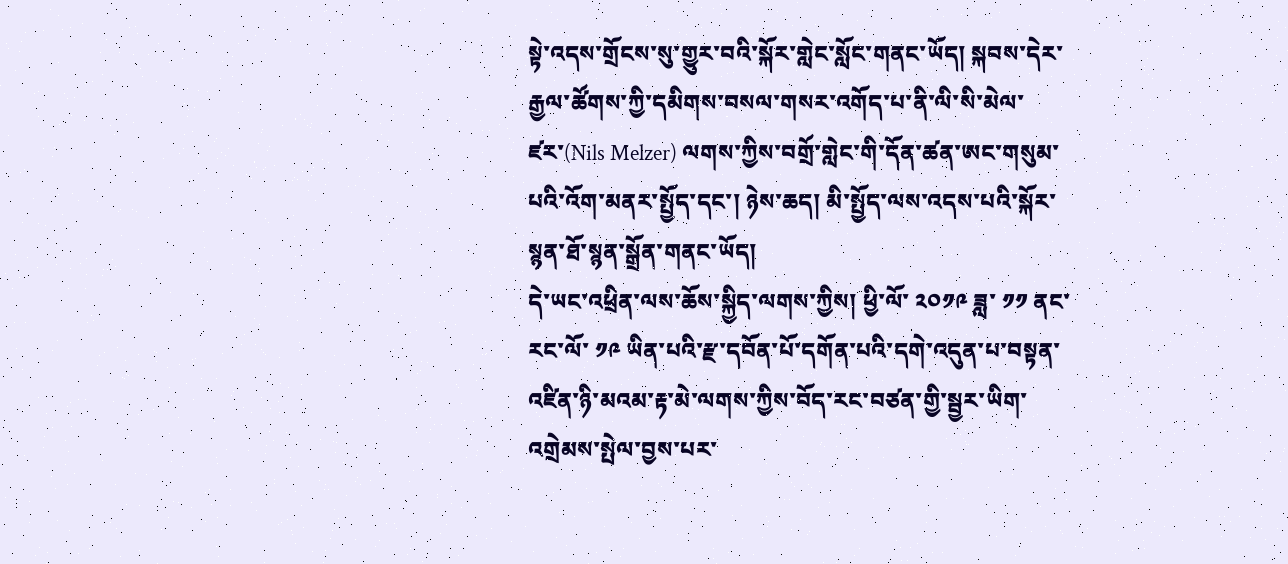སྟེ་འདས་གྲོངས་སུ་གྱུར་བའི་སྐོར་གླེང་སློང་གནང་ཡོད། སྐབས་དེར་རྒྱལ་ཚོགས་ཀྱི་དམིགས་བསལ་གསར་འགོད་པ་ནི་ལི་སི་མེལ་ཛར་(Nils Melzer) ལགས་ཀྱིས་བགྲོ་གླེང་གི་དོན་ཚན་ཨང་གསུམ་པའི་འོག་མནར་སྤྱོད་དང་། ཉེས་ཆད། མི་སྤྱོད་ལས་འདས་པའི་སྐོར་སྙན་ཐོ་སྙན་སྒྲོན་གནང་ཡོད།
དེ་ཡང་འཕྲིན་ལས་ཆོས་སྐྱིད་ལགས་ཀྱིས། ཕྱི་ལོ་ ༢༠༡༩ ཟླ་ ༡༡ ནང་རང་ལོ་ ༡༩ ཡིན་པའི་རྫ་དབོན་པོ་དགོན་པའི་དགེ་འདུན་པ་བསྟན་འཛིན་ཉི་མའམ་རྟ་མེ་ལགས་ཀྱིས་བོད་རང་བཙན་གྱི་སྦྱར་ཡིག་འགྲེམས་སྤེལ་བྱས་པར་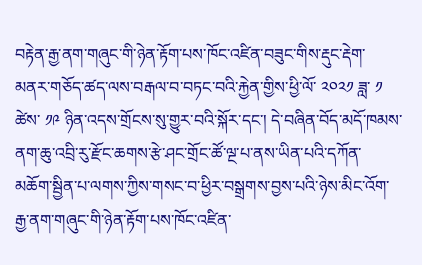བརྟེན་རྒྱ་ནག་གཞུང་གི་ཉེན་རྟོག་པས་ཁོང་འཛིན་བཟུང་གིས་རྡུང་རྡེག་མནར་གཅོད་ཚད་ལས་བརྒལ་བ་བཏང་བའི་རྐྱེན་གྱིས་ཕྱི་ལོ་ ༢༠༢༡ ཟླ་ ༡ ཚེས་ ༡༩ ཉིན་འདས་གྲོངས་སུ་གྱུར་བའི་སྐོར་དང་། དེ་བཞིན་བོད་མདོ་ཁམས་ནག་ཆུ་འབྲི་རུ་རྫོང་ཆགས་རྩེ་ཤང་གྲོང་ཚོ་ལྔ་པ་ནས་ཡིན་པའི་དཀོན་མཆོག་སྦྱིན་པ་ལགས་ཀྱིས་གསང་བ་ཕྱིར་བསྒྲགས་བྱས་པའི་ཉེས་མིང་འོག་རྒྱ་ནག་གཞུང་གི་ཉེན་རྟོག་པས་ཁོང་འཛིན་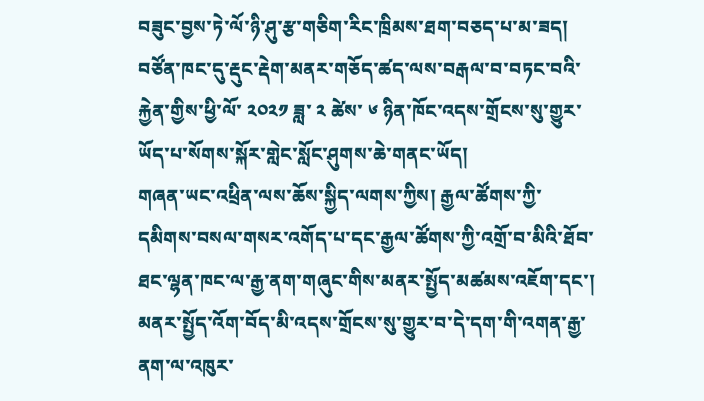བཟུང་བྱས་ཏེ་ལོ་ཉི་ཤུ་རྩ་གཅིག་རིང་ཁྲིམས་ཐག་བཅད་པ་མ་ཟད། བཙོན་ཁང་དུ་རྡུང་རྡེག་མནར་གཅོད་ཚད་ལས་བརྒལ་བ་བཏང་བའི་རྐྱེན་གྱིས་ཕྱི་ལོ་ ༢༠༢༡ ཟླ་ ༢ ཚེས་ ༦ ཉིན་ཁོང་འདས་གྲོངས་སུ་གྱུར་ཡོད་པ་སོགས་སྐོར་གླེང་སློང་ཤུགས་ཆེ་གནང་ཡོད།
གཞན་ཡང་འཕྲིན་ལས་ཆོས་སྐྱིད་ལགས་ཀྱིས། རྒྱལ་ཚོགས་ཀྱི་དམིགས་བསལ་གསར་འགོད་པ་དང་རྒྱལ་ཚོགས་ཀྱི་འགྲོ་བ་མིའི་ཐོབ་ཐང་ལྷན་ཁང་ལ་རྒྱ་ནག་གཞུང་གིས་མནར་སྤྱོད་མཚམས་འཇོག་དང་། མནར་སྤྱོད་འོག་བོད་མི་འདས་གྲོངས་སུ་གྱུར་བ་དེ་དག་གི་འགན་རྒྱ་ནག་ལ་འཁུར་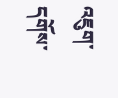འཇུག་དགོས་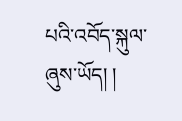པའི་འབོད་སྐུལ་ཞུས་ཡོད། །